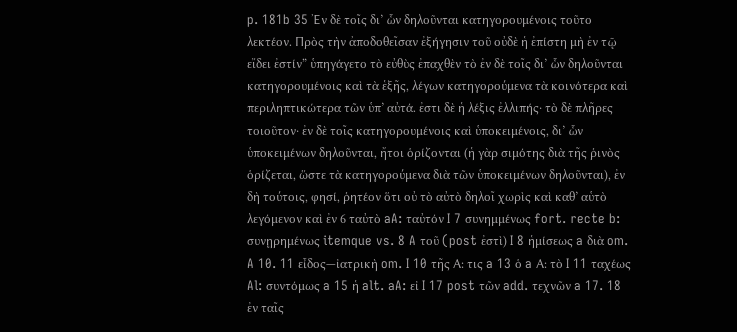p. 181b 35 Ἐν δὲ τοῖς δι’ ὧν δηλοῦνται κατηγορουμένοις τοῦτο λεκτέον. Πρὸς τὴν ἀποδοθεῖσαν ἐξήγησιν τοῦ οὐδὲ ἡ ἐπίστη μὴ ἐν τῷ εἴδει ἐστίν” ὑπηγάγετο τὸ εὐθὺς ἐπαχθὲν τὸ ἐν δὲ τοῖς δι’ ὧν δηλοῦνται κατηγορουμένοις καὶ τὰ ἑξῆς, λέγων κατηγορούμενα τὰ κοινότερα καὶ περιληπτικώτερα τῶν ὑπ’ αὐτά. ἐστι δὲ ἡ λέξις ἐλλιπής· τὸ δὲ πλῆρες τοιοῦτον· ἐν δὲ τοῖς κατηγορουμένοις καὶ ὑποκειμένοις, δι’ ὧν ὑποκειμένων δηλοῦνται, ἤτοι ὁρίζονται (ἡ γὰρ σιμότης διὰ τῆς ῥινὸς ὁρίζεται, ὥστε τὰ κατηγορούμενα διὰ τῶν ὑποκειμένων δηλοῦνται), ἐν δὴ τούτοις, φησί, ῥητέον ὅτι οὐ τὸ αὐτὸ δηλοῖ χωρὶς καὶ καθ’ αὑτὸ λεγόμενον καὶ ἐν 6 ταὐτὸ aA: ταὐτόν I 7 συνημμένως fort. recte b: συνῃρημένως itemque vs. 8 A τοῦ (post ἐστὶ) I 8 ἡμίσεως a διὰ om. A 10. 11 εἶδος—ἰατρικὴ om. I 10 τῆς Α: τις a 13 ὁ a Α: τὸ I 11 ταχέως Al: συντόμως a 15 ἡ alt. aA: εἰ I 17 post τῶν add. τεχνῶν a 17. 18 ἐν ταῖς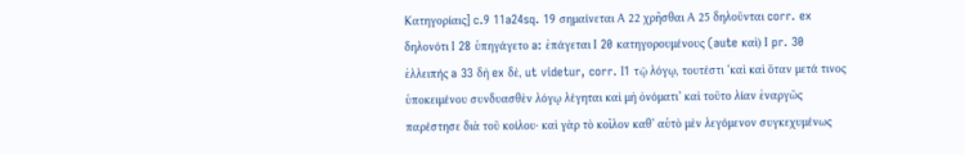Κατηγορίαις] c.9 11a24sq. 19 σημαίνεται Α 22 χρῆσθαι Α 25 δηλοῦνται corr. ex δηλονότι I 28 ὑπηγάγετο a: ἐπάγεται I 20 κατηγορουμένους (aute καὶ) I pr. 30 ἐλλειπής a 33 δὴ ex δὲ, ut videtur, corr. I1 τῷ λόγῳ, τουτέστι ‘καὶ καὶ ὅταν μετά τινος ὑποκειμένου συνδυασθὲν λόγῳ λέγηται καὶ μὴ ὀνόματι’ καὶ τοῦτο λίαν ἐναργῶς παρέστησε διὰ τοῦ κοίλου· καὶ γὰρ τὸ κοῖλον καθ’ αὑτὸ μὲν λεγόμενον συγκεχυμένως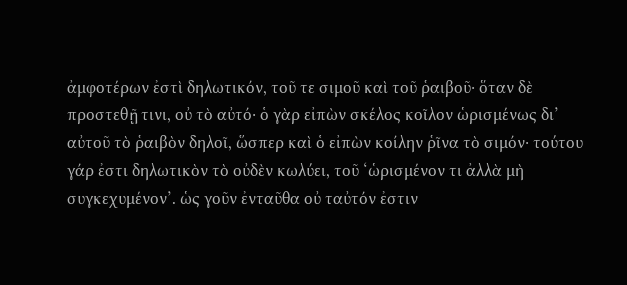ἀμφοτέρων ἐστὶ δηλωτικόν, τοῦ τε σιμοῦ καὶ τοῦ ῥαιβοῦ· ὅταν δὲ προστεθῇ τινι, οὐ τὸ αὐτό· ὁ γὰρ εἰπὼν σκέλος κοῖλον ὡρισμένως δι’ αὐτοῦ τὸ ῥαιβὸν δηλοῖ, ὥσπερ καὶ ὁ εἰπὼν κοίλην ῥῖνα τὸ σιμόν· τούτου γάρ ἐστι δηλωτικὸν τὸ οὐδὲν κωλύει, τοῦ ‘ὡρισμένον τι ἀλλὰ μὴ συγκεχυμένον’. ὡς γοῦν ἐνταῦθα οὐ ταὐτόν ἐστιν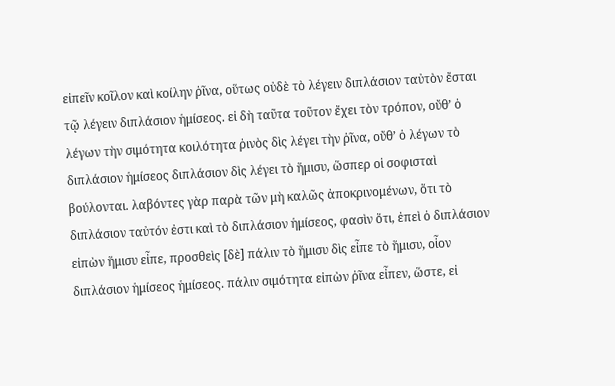εἰπεῖν κοῖλον καὶ κοίλην ῥῖνα, οὕτως οὐδὲ τὸ λέγειν διπλάσιον ταὐτὸν ἔσται τῷ λέγειν διπλάσιον ἡμίσεος. εἰ δὴ ταῦτα τοῦτον ἔχει τὸν τρόπον, οὔθ’ ὁ λέγων τὴν σιμότητα κοιλότητα ῥινὸς δὶς λέγει τὴν ῥῖνα, οὔθ’ ὁ λέγων τὸ διπλάσιον ἡμίσεος διπλάσιον δὶς λέγει τὸ ἥμισυ, ὥσπερ οἱ σοφισταὶ βούλονται. λαβόντες γὰρ παρὰ τῶν μὴ καλῶς ἀποκρινομένων, ὅτι τὸ διπλάσιον ταὐτόν ἐστι καὶ τὸ διπλάσιον ἡμίσεος, φασὶν ὅτι, ἐπεὶ ὁ διπλάσιον εἰπὼν ἥμισυ εἶπε, προσθεὶς [δὲ] πάλιν τὸ ἥμισυ δὶς εἶπε τὸ ἥμισυ, οἷον διπλάσιον ἡμίσεος ἡμίσεος. πάλιν σιμότητα εἰπὼν ῥῖνα εἶπεν, ὥστε, εἰ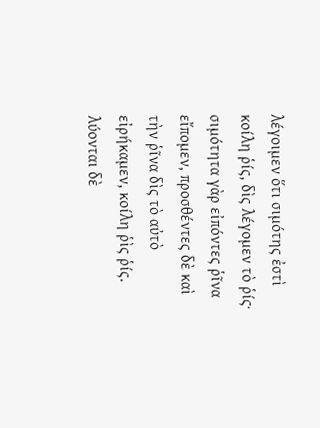λέγοιμεν ὅτι σιμότης ἐστὶ κοίλη ῥίς, δὶς λέγομεν τὸ ῥίς· σιμότητα γὰρ εἰπόντες ῥῖνα εἴπομεν, προσθέντες δὲ καὶ τὴν ῥῖνα δὶς τὸ αὐτὸ εἰρήκαμεν, κοίλη ῥὶς ῥίς. λύονται δὲ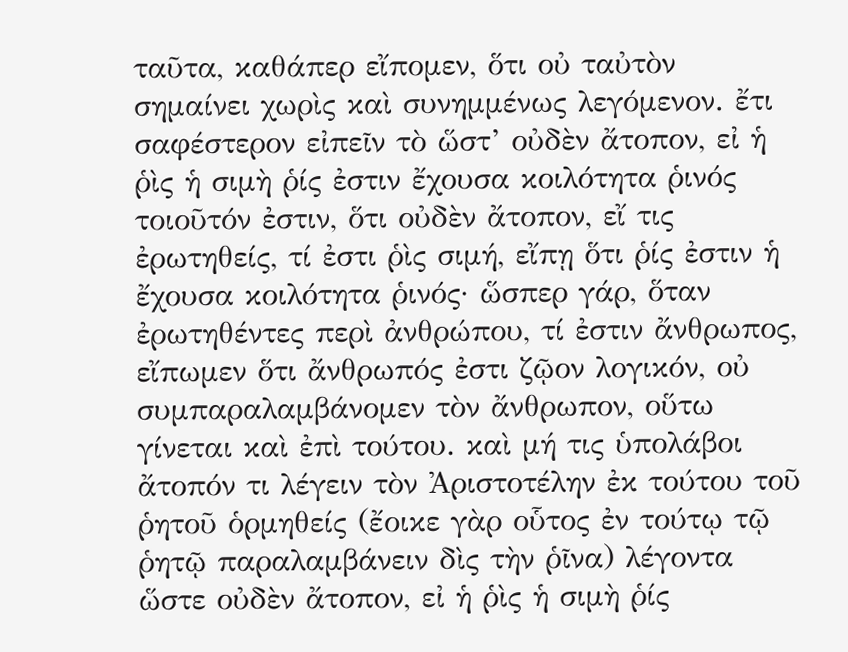ταῦτα, καθάπερ εἴπομεν, ὅτι οὐ ταὐτὸν σημαίνει χωρὶς καὶ συνημμένως λεγόμενον. ἔτι σαφέστερον εἰπεῖν τὸ ὥστ’ οὐδὲν ἄτοπον, εἰ ἡ ῥὶς ἡ σιμὴ ῥίς ἐστιν ἔχουσα κοιλότητα ῥινός τοιοῦτόν ἐστιν, ὅτι οὐδὲν ἄτοπον, εἴ τις ἐρωτηθείς, τί ἐστι ῥὶς σιμή, εἴπῃ ὅτι ῥίς ἐστιν ἡ ἔχουσα κοιλότητα ῥινός· ὥσπερ γάρ, ὅταν ἐρωτηθέντες περὶ ἀνθρώπου, τί ἐστιν ἄνθρωπος, εἴπωμεν ὅτι ἄνθρωπός ἐστι ζῷον λογικόν, οὐ συμπαραλαμβάνομεν τὸν ἄνθρωπον, οὕτω γίνεται καὶ ἐπὶ τούτου. καὶ μή τις ὑπολάβοι ἄτοπόν τι λέγειν τὸν Ἀριστοτέλην ἐκ τούτου τοῦ ῥητοῦ ὁρμηθείς (ἔοικε γὰρ οὗτος ἐν τούτῳ τῷ ῥητῷ παραλαμβάνειν δὶς τὴν ῥῖνα) λέγοντα ὥστε οὐδὲν ἄτοπον, εἰ ἡ ῥὶς ἡ σιμὴ ῥίς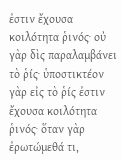ἐστιν ἔχουσα κοιλότητα ῥινός· οὐ γὰρ δὶς παραλαμβάνει τὸ ῥίς· ὑποστικτέον γὰρ εἰς τὸ ῥίς ἐστιν ἔχουσα κοιλότητα ῥινός· ὅταν γὰρ ἐρωτώμεθά τι,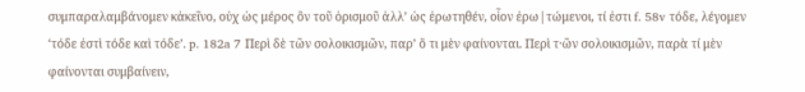συμπαραλαμβάνομεν κἀκεῖνο, οὐχ ὡς μέρος ὂν τοῦ ὁρισμοῦ ἀλλ’ ὡς ἐρωτηθέν, οἷον ἐρω|τώμενοι, τί ἐστι f. 58v τόδε, λέγομεν ‘τόδε ἐστὶ τόδε καὶ τόδε’. p. 182a 7 Περὶ δὲ τῶν σολοικισμῶν, παρ’ ὅ τι μὲν φαίνονται. Περὶ τ·ῶν σολοικισμῶν, παρὰ τί μὲν φαίνονται συμβαίνειν,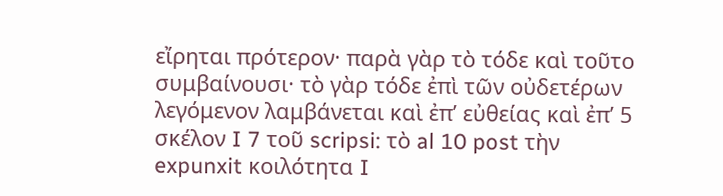εἴρηται πρότερον· παρὰ γὰρ τὸ τόδε καὶ τοῦτο συμβαίνουσι· τὸ γὰρ τόδε ἐπὶ τῶν οὐδετέρων λεγόμενον λαμβάνεται καὶ ἐπ’ εὐθείας καὶ ἐπ’ 5 σκέλον I 7 τοῦ scripsi: τὸ al 10 post τὴν expunxit κοιλότητα I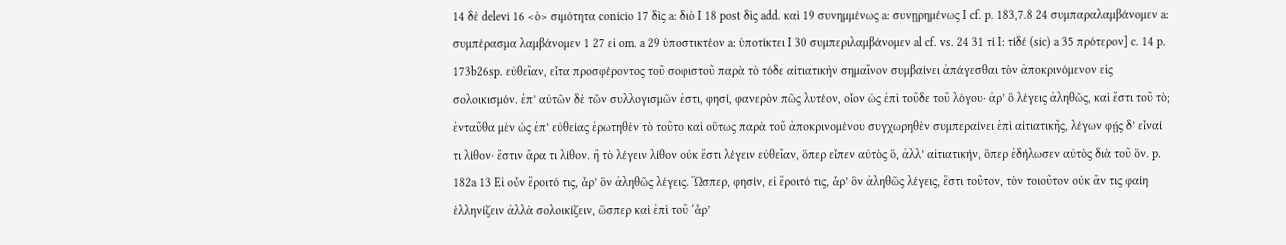14 δὲ delevi 16 <ὁ> σιμότητα conicio 17 δὶς a: διὸ I 18 post δὶς add. καὶ 19 συνημμένως a: συνῃρημένως I cf. p. 183,7.8 24 συμπαραλαμβάνομεν a: συμπέρασμα λαμβάνομεν 1 27 εἰ om. a 29 ὑποστικτέον a: ὑποτίκτει I 30 συμπεριλαμβάνομεν al cf. vs. 24 31 τί I: τίδέ (sic) a 35 πρότερον] c. 14 p. 173b26sp. εὐθεῖαν, εἶτα προσφέροντος τοῦ σοφιστοῦ παρὰ τὸ τόδε αἰτιατικὴν σημαῖνον συμβαίνει ἀπάγεσθαι τὸν ἀποκρινόμενον εἰς σολοικισμόν. ἐπ’ αὐτῶν δὲ τῶν συλλογισμῶν ἐστι, φησί, φανερὸν πῶς λυτέον, οἷον ὡς ἐπὶ τοῦδε τοῦ λόγου· ἀρ’ ὃ λέγεις ἀληθῶς, καὶ ἔστι τοῦ τὸ; ἐνταῦθα μὲν ὡς ἐπ’ εὐθείας ἐρωτηθὲν τὸ τοῦτο καὶ οὕτως παρὰ τοῦ ἀποκρινομένου συγχωρηθὲν συμπεραίνει ἐπὶ αἰτιατικῆς, λέγων φῄς δ’ εἶναί τι λίθον· ἔστιν ἄρα τι λίθον. ἢ τὸ λέγειν λίθον οὐκ ἔστι λέγειν εὐθεῖαν, ὅπερ εἶπεν αὐτὸς ὅ, ἀλλ’ αἰτιατικήν, ὅπερ ἐδήλωσεν αὐτὸς διὰ τοῦ ὅν. p. 182a 13 Εἰ οὖν ἔροιτό τις, ἆρ’ ὃν ἀληθῶς λέγεις. Ὥσπερ, φησίν, εἰ ἔροιτό τις, ἆρ’ ὃν ἀληθῶς λέγεις, ἔστι τοῦτον, τὸν τοιοῦτον οὐκ ἄν τις φαίη ἑλληνίζειν ἀλλὰ σολοικίζειν, ὥσπερ καὶ ἐπὶ τοῦ ‘ἆρ’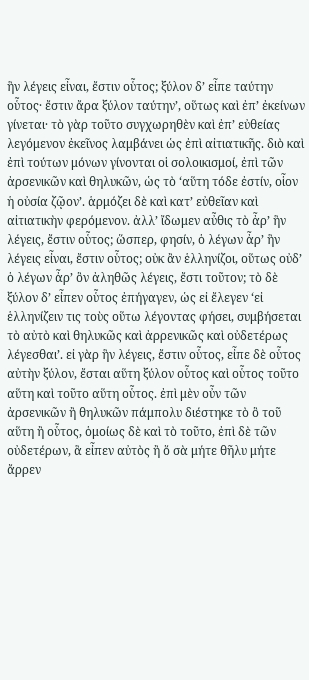ἣν λέγεις εἶναι, ἔστιν οὗτος; ξύλον δ’ εἶπε ταύτην οὗτος· ἔστιν ἄρα ξύλον ταύτην’, οὕτως καὶ ἐπ’ ἐκείνων γίνεται· τὸ γὰρ τοῦτο συγχωρηθὲν καὶ ἐπ’ εὐθείας λεγόμενον ἐκεῖνος λαμβάνει ὡς ἐπὶ αἰτιατικῆς. διὸ καὶ ἐπὶ τούτων μόνων γίνονται οἱ σολοικισμοί, ἐπὶ τῶν ἀρσενικῶν καὶ θηλυκῶν, ὡς τὸ ‘αὕτη τόδε ἐστίν, οἷον ἡ οὐσία ζῷον’. ἁρμόζει δὲ καὶ κατ’ εὐθεῖαν καὶ αἰτιατικὴν φερόμενον. ἀλλ’ ἴδωμεν αὖθις τὸ ἆρ’ ἣν λέγεις, ἔστιν οὗτος; ὥσπερ, φησίν, ὁ λέγων ἆρ’ ἣν λέγεις εἶναι, ἔστιν οὗτος; οὐκ ἂν ἑλληνίζοι, οὕτως οὐδ’ ὁ λέγων ἆρ’ ὃν ἀληθῶς λέγεις, ἔστι τοῦτον; τὸ δὲ ξύλον δ’ εἶπεν οὗτος ἐπήγαγεν, ὡς εἰ ἔλεγεν ‘εἰ ἑλληνίζειν τις τοὺς οὕτω λέγοντας φήσει, συμβήσεται τὸ αὐτὸ καὶ θηλυκῶς καὶ ἀρρενικῶς καὶ οὐδετέρως λέγεσθαι’. εἰ γὰρ ἣν λέγεις, ἔστιν οὗτος, εἶπε δὲ οὗτος αὐτὴν ξύλον, ἔσται αὕτη ξύλον οὗτος καὶ οὗτος τοῦτο αὕτη καὶ τοῦτο αὕτη οὗτος. ἐπὶ μὲν οὖν τῶν ἀρσενικῶν ἢ θηλυκῶν πάμπολυ διέστηκε τὸ ὃ τοῦ αὕτη ἢ οὗτος, ὁμοίως δὲ καὶ τὸ τοῦτο, ἐπὶ δὲ τῶν οὐδετέρων, ἃ εἶπεν αὐτὸς ἢ ὅ σὰ μήτε θῆλυ μήτε ἄρρεν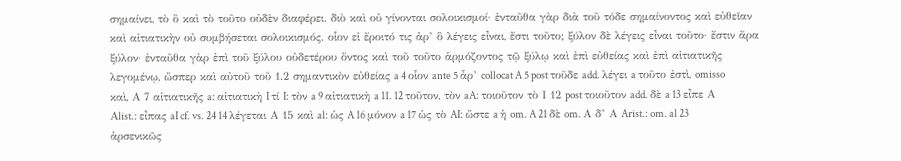σημαίνει, τὸ ὃ καὶ τὸ τοῦτο οὐδὲν διαφέρει. διὸ καὶ οὐ γίνονται σολοικισμοί· ἐνταῦθα γὰρ διὰ τοῦ τόδε σημαίνοντος καὶ εὐθεῖαν καὶ αἰτιατικὴν οὐ συμβήσεται σολοικισμός. οἷον εἰ ἔροιτό τις ἀρ’ ὃ λέγεις εἶναι, ἔστι τοῦτο; ξύλον δὲ λέγεις εἶναι τοῦτο· ἔστιν ἄρα ξύλον· ἐνταῦθα γὰρ ἐπὶ τοῦ ξύλου οὐδετέρου ὄντος καὶ τοῦ τοῦτο ἁρμόζοντος τῷ ξύλῳ καὶ ἐπὶ εὐθείας καὶ ἐπὶ αἰτιατικῆς λεγομένῳ, ὥσπερ καὶ αὐτοῦ τοῦ 1.2 σημαντικὸν εὐθείας a 4 οἷον ante 5 ἆρ’ collocat A 5 post τοῦδε add. λέγει a τοῦτο ἐστὶ, omisso καὶ, Α 7 αἰτιατικῆς a: αἰτιατικὴ I τί I: τὸν a 9 αἰτιατικὴ a 11. 12 τοῦτον, τὸν aA: τοιοῦτον τὸ Ι 12 post τοιοῦτον add. δὲ a 13 εἶπε Α Αlist.: εἶπας aI cf. vs. 24 14 λέγεται Α 15 καὶ al: ὡς A 16 μόνον a 17 ὡς τὸ AI: ὥστε a ἡ om. A 21 δὲ om. Α δ’ Α Arist.: om. al 23 ἀρσενικῶς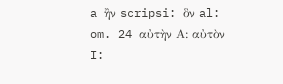a ἢν scripsi: ὃν al: om. 24 αὐτὴν Α: αὐτὸν I: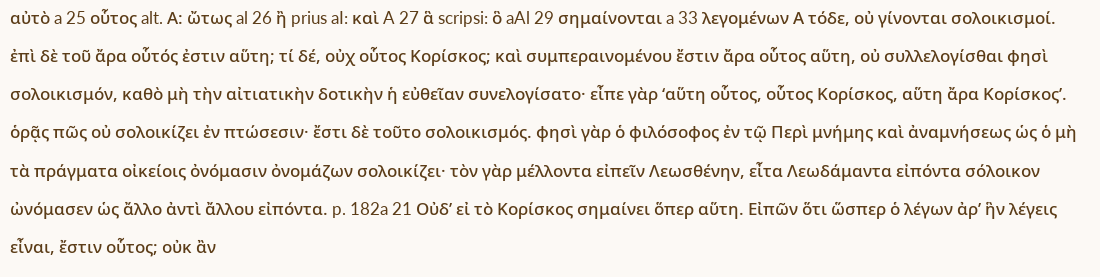αὐτὸ a 25 οὗτος alt. Α: ὤτως al 26 ἢ prius aI: καὶ A 27 ἃ scripsi: ὃ aAl 29 σημαίνονται a 33 λεγομένων Α τόδε, οὐ γίνονται σολοικισμοί. ἐπὶ δὲ τοῦ ἄρα οὗτός ἐστιν αὕτη; τί δέ, οὐχ οὗτος Κορίσκος; καὶ συμπεραινομένου ἔστιν ἄρα οὗτος αὕτη, οὐ συλλελογίσθαι φησὶ σολοικισμόν, καθὸ μὴ τὴν αἰτιατικὴν δοτικὴν ἡ εὐθεῖαν συνελογίσατο· εἶπε γὰρ ‘αὕτη οὗτος, οὗτος Κορίσκος, αὕτη ἄρα Κορίσκος’. ὁρᾷς πῶς οὐ σολοικίζει ἐν πτώσεσιν· ἔστι δὲ τοῦτο σολοικισμός. φησὶ γὰρ ὁ φιλόσοφος ἐν τῷ Περὶ μνήμης καὶ ἀναμνήσεως ὡς ὁ μὴ τὰ πράγματα οἰκείοις ὀνόμασιν ὀνομάζων σολοικίζει· τὸν γὰρ μέλλοντα εἰπεῖν Λεωσθένην, εἶτα Λεωδάμαντα εἰπόντα σόλοικον ὠνόμασεν ὡς ἄλλο ἀντὶ ἄλλου εἰπόντα. p. 182a 21 Οὐδ’ εἰ τὸ Κορίσκος σημαίνει ὅπερ αὕτη. Εἰπῶν ὅτι ὥσπερ ὁ λέγων ἀρ’ ἣν λέγεις εἶναι, ἔστιν οὗτος; οὐκ ἂν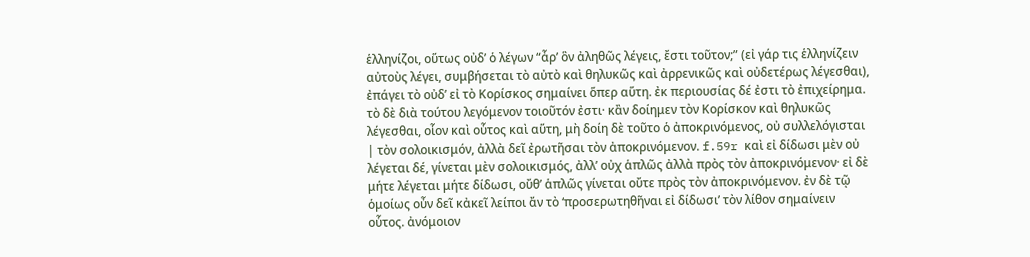ἑλληνίζοι, οὕτως οὐδ’ ὁ λέγων “ἆρ’ ὃν ἀληθῶς λέγεις, ἔστι τοῦτον;” (εἰ γάρ τις ἑλληνίζειν αὐτοὺς λέγει, συμβήσεται τὸ αὐτὸ καὶ θηλυκῶς καὶ ἀρρενικῶς καὶ οὐδετέρως λέγεσθαι), ἐπάγει τὸ οὐδ’ εἰ τὸ Κορίσκος σημαίνει ὅπερ αὕτη. ἐκ περιουσίας δέ ἐστι τὸ ἐπιχείρημα. τὸ δὲ διὰ τούτου λεγόμενον τοιοῦτόν ἐστι· κἂν δοίημεν τὸν Κορίσκον καὶ θηλυκῶς λέγεσθαι, οἷον καὶ οὗτος καὶ αὕτη, μὴ δοίη δὲ τοῦτο ὁ ἀποκρινόμενος, οὐ συλλελόγισται | τὸν σολοικισμόν, ἀλλὰ δεῖ ἐρωτῆσαι τὸν ἀποκρινόμενον. f.59r καὶ εἰ δίδωσι μὲν οὐ λέγεται δέ, γίνεται μὲν σολοικισμός, ἀλλ’ οὐχ ἁπλῶς ἀλλὰ πρὸς τὸν ἀποκρινόμενον· εἰ δὲ μήτε λέγεται μήτε δίδωσι, οὔθ’ ἁπλῶς γίνεται οὔτε πρὸς τὸν ἀποκρινόμενον. ἐν δὲ τῷ ὁμοίως οὖν δεῖ κἀκεῖ λείποι ἄν τὸ ‘προσερωτηθῆναι εἰ δίδωσι’ τὸν λίθον σημαίνειν οὗτος. ἀνόμοιον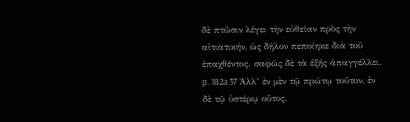δὲ πτῶσιν λέγει τὴν εὐθεῖαν πρὸς τὴν αἰτιατικήν, ὡς δῆλον πεποίηκε διὰ τοῦ ἐπαχθέντος. σαφῶς δὲ τὰ ἑξῆς ἀπαγγέλλει. p. 182a 37 Ἀλλ’ ἐν μὲν τῷ πρώτῳ τοῦτον, ἐν δὲ τῷ ὑστέρῳ οὕτος.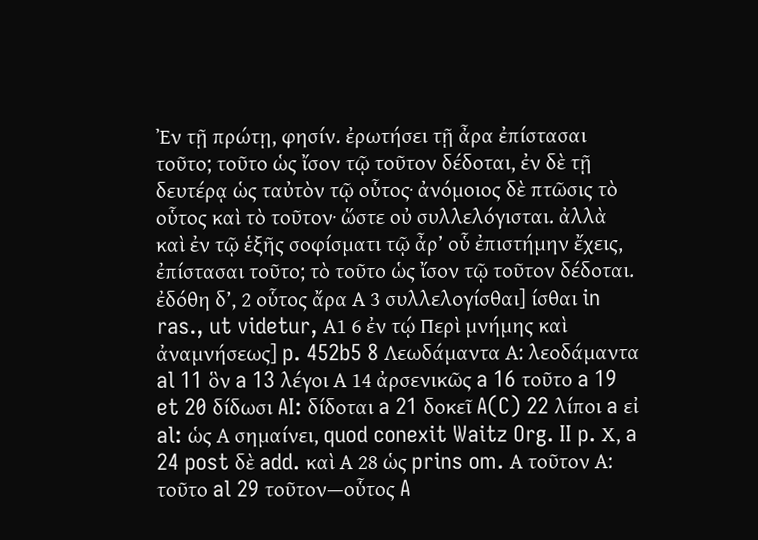Ἐν τῇ πρώτῃ, φησίν. ἐρωτήσει τῇ ἆρα ἐπίστασαι τοῦτο; τοῦτο ὡς ἴσον τῷ τοῦτον δέδοται, ἐν δὲ τῇ δευτέρᾳ ὡς ταὐτὸν τῷ οὗτος· ἀνόμοιος δὲ πτῶσις τὸ οὗτος καὶ τὸ τοῦτον· ὥστε οὐ συλλελόγισται. ἀλλὰ καὶ ἐν τῷ ἑξῆς σοφίσματι τῷ ἆρ’ οὗ ἐπιστήμην ἔχεις, ἐπίστασαι τοῦτο; τὸ τοῦτο ὡς ἴσον τῷ τοῦτον δέδοται. ἐδόθη δ’, 2 οὗτος ἄρα Α 3 συλλελογίσθαι] ίσθαι in ras., ut videtur, Α1 6 ἐν τῴ Περὶ μνήμης καὶ ἀναμνήσεως] p. 452b5 8 Λεωδάμαντα Α: λεοδάμαντα al 11 ὃν a 13 λέγοι Α 14 ἀρσενικῶς a 16 τοῦτο a 19 et 20 δίδωσι AI: δίδοται a 21 δοκεῖ A(C) 22 λίποι a εἰ al: ὡς Α σημαίνει, quod conexit Waitz Org. II p. Χ, a 24 post δὲ add. καὶ Α 28 ὡς prins om. Α τοῦτον Α: τοῦτο al 29 τοῦτον—οὗτος A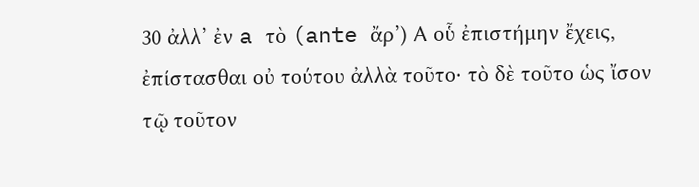30 ἀλλ’ ἐν a τὸ (ante ἄρ’) Α οὗ ἐπιστήμην ἔχεις, ἐπίστασθαι οὐ τούτου ἀλλὰ τοῦτο· τὸ δὲ τοῦτο ὡς ἴσον τῷ τοῦτον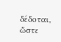δέδοται, ὥστε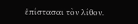ἐπίστασαι τὸν λίθον.